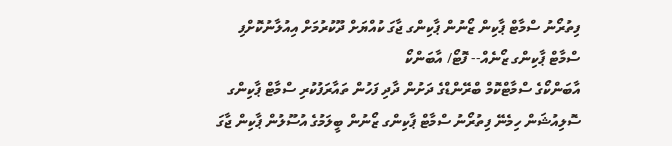ފިތުރޯނު ސްމާޓް ޕާކިން ޒޯނުން ޕާކިންގ ޖާގަ ކުއްޔަށް ދޫކުރުމަށް އިއުލާނުކޮށްފި
ސްމާޓް ޕާކިންގ ޒޯނެއް-- ފޮޓޯ/ އާބަންކޯ
އާބަންކޯގެ ސްމާޓްކޮމް ބްރޭންޑްގެ ދަށުން ދާދި ފަހުން ތައާރަފުކުރި ސްމާޓް ޕާކިންގ ސޮލިއުޝަން ހިމެނޭ ފިތުރޯނު ސްމާޓް ޕާކިންގ ޒޯނުން ބީލަމުގެ އުސޫލުން ޕާކިން ޖާގަ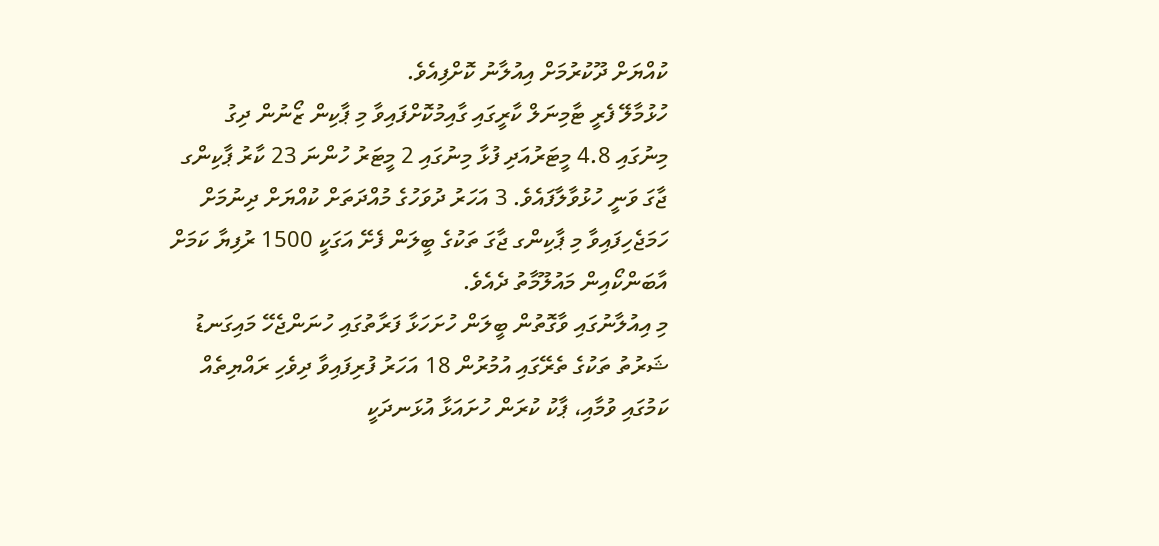ކުއްޔަށް ދޫކުރުމަށް އިއުލާނު ކޮށްފިއެވެ.
ހުޅުމާލޭ ފެރީ ޓާމިނަލް ކާރީގައި ގާއިމުކޮށްފައިވާ މި ޕާކިން ޒޯނުން ދިގު މިނުގައި 4.8 މީޓަރުއަދި ފުޅާ މިނުގައި 2 މީޓަރު ހުންނަ 23 ކާރު ޕާކިންގ ޖާގަ ވަނީ ހުޅުވާލާފައެވެ. 3 އަހަރު ދުވަހުގެ މުއްދަތަށް ކުއްޔަށް ދިނުމަށް ހަމަޖެހިފައިވާ މި ޕާކިންގ ޖާގަ ތަކުގެ ބީލަން ފެށޭ އަގަކީ 1500 ރުފިޔާ ކަމަށް އާބަންކޯއިން މައުލޫމާތު ދެއެވެ.
މި އިއުލާނުގައި ވާގޮތުން ބީލަން ހުށަހަޅާ ފަރާތުގައި ހުނަންޖެހޭ މައިގަނޑު ޝަރުތު ތަކުގެ ތެރޭގައި އުމުރުން 18 އަހަރު ފުރިފައިވާ ދިވެހި ރައްޔިތެއް ކަމުގައި ވުމާއި، ޕާކު ކުރަން ހުށައަޅާ އުޅަނދަކީ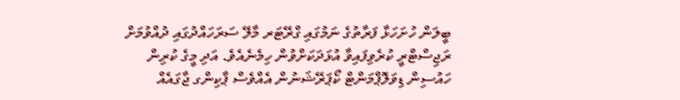ބީލަން ހުށަހަޅާ ފަރާތުގެ ނަމުގައި ގްރޭޓަރ މާލޭ ސަރަހައްދުގައި ދުއްވުމަށް ރަޖިސްޓްރީ ކުރެވިފައިވާ އުޅަދަކަށްވުން ހިމެނެއެވެ. އަދި މީގެ ކުރިން ހައުސިން ޑިވަލޮޕްމަންޓް ކޯޕަރޭޝަނުން އެއްވެސް ޕާކިންގ ޖާގައެއް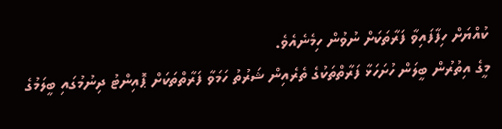ކުއްޔަށް ހިފާފައިވާ ފަރާތަކަށް ނުވުން ހިމެނެއެވެ.
މީގެ އިތުރުން ބީލަން ހުށަހަޅާ ފަރާތްތަކުގެ ތެރެއިން ޝަރުތު ހަމަވާ ފަރާތްތަކަށް ޕޮއިންޓު ދިނުމުގައި ބީލަމުގެ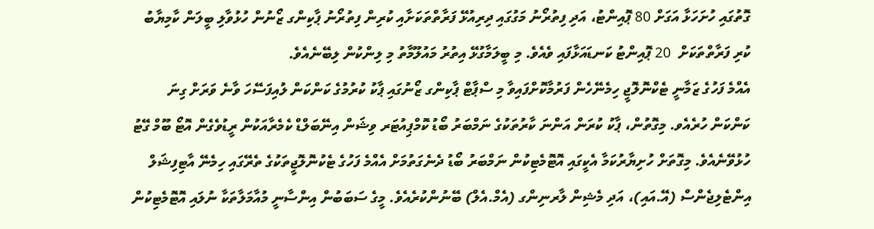ގޮތުގައި ހުށަހަޅާ އަގަށް 80 ޕޮއިންޓު، އަދި ފިތުރޯނު މަގުގައި ދިރިއުޅޭ ފަރާތްތަކަށާއި ކުރިން ފިތުރޯނު ޕާކިންގ ޒޯނުން ހުޅުވާލި ބީލަން ކާމިޔާބު ކުރި ފަރާތްތަކަށް  20 ޕޮއިންޓު ކަނޑައަޅާފައި ވެއެވެ. މި ބީލަމާގުޅޭ އިތުރު މައުލޫމާތު މި ލިންކުން ލިބޭނެއެވެ.
އެއްމެ ފަހުގެ ޒަމާނީ ޓެކްނޮލޮޖީ ހިމެނޭހެން ފަރުމާކޮށްފައިވާ މި ސްޕާޓް ޕާކިންގ ޒޯނުގައި ޕާކު ކުރުމުގެ ކަންކަން ލުއިފަސޭހަ ވާނެ ވަރަށް ގިނަ ކަންކަން ހުރެއެވ. މިގޮތުން، ޕާކު ކުރަން އަންނަ ކާރުތަކުގެ ނަމްބަރު ބޯޑު ކޮމްޕިއުޓަރ ވިޝަން އިނޭބަލްޑް ކެމެރާއަކުން ރީޑުވެގެން އޮޓޯ ބޫމް ގޭޓު ހުޅުވޭނެއެވެ. މިގޮތަށް ހުށިޔާރުކަމާ އެކީގައި އޮޓޮމެޓިކުން ނަމްބަރު ބޯޑު ދެނެގަތުމަށް އެއްމެ ފަހުގެ ޓެކުނޮލޮޖީތަކުގެ ތެރޭގައި ހިމެނޭ އާޓިފިޝަލް އިންޓެލިޖެންސް (އޭ.އައި)، އަދި މެޝިން ލާރނިންގ (އެމް.އެލް) ބޭނުންކުރެއެވެ. މީގެ ސަބަބުން އިންސާނީ މުއާމަލާތަކާ ނުލައި އޮޓޮމެޓިކުން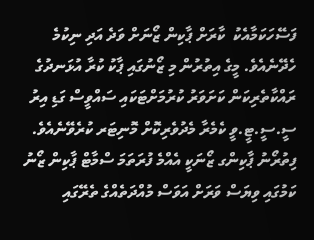ފަސޭހަކަމާއެކު  ކާރަށް ޕާކިން ޒޯނަށް ވަދެ އަދި ނިކުމެ ހެދޭނެއެވެ. މީގެ އިތުރުން މި ޒޯނުގައި ޕާކު ކުރާ އުޅަނދުގެ ރައްކާތެރިކަން ކަށަވަރު ކުރުމަށްޓަކައި ސައްވީސް ގަޑި އިރު ސީ.ސީ.ޓީ.ވީ ކެމެރާ މެދުވެރިކޮށް މޮނިޓަރ ކުރެވޭނެއެވެ.
ފިތުރޯނު ޕާކިންގ ޒޯނަކީ އެއްމެ ފުރަތަމަ ސްމާޓް ޕާކިން ޒޯނު ކަމުގައި ވިޔަސް ވަރަށް އަވަސް މުއްދަތެއްގެ ތެރޭގައި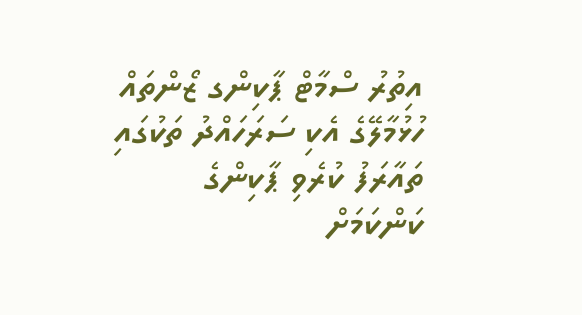އިތުރު ސްމާޓް ޕާކިންގ ޒޯންތައް  ހުޅުމާލޭގެ އެކި ސަރަހައްދު ތަކުގައި ތައާރަފު ކުރެވި ޕާކިންގެ ކަންކަމަށް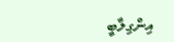އިންގިލާބީ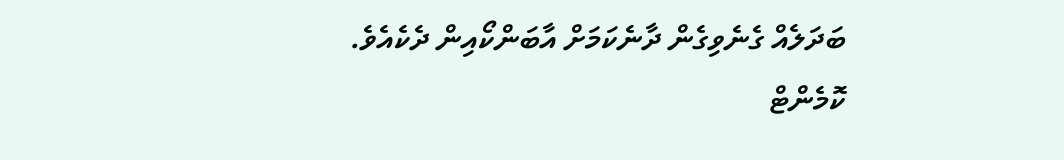ބަދަލެއް ގެނެވިގެން ދާނެކަމަށް އާބަންކޯއިން ދެކެއެވެ.
ކޮމެންޓް